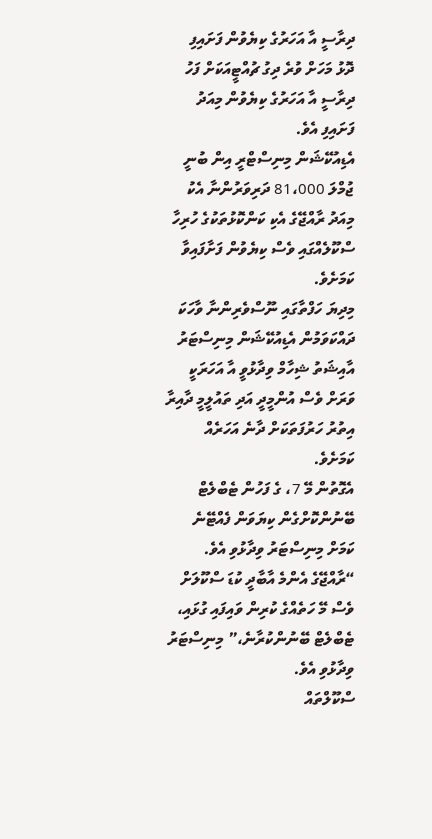ދިރާސީ އާ އަހަރުގެ ކިޔެވުން ފަށައިފި
ދޮޅު މަހަށް ވުރެ ދިގު ޗުއްޓީއަކަށް ފަހު ދިރާސީ އާ އަހަރުގެ ކިޔެވުން މިއަދު ފަށައިފި އެވެ.
އެޑިއުކޭޝަން މިނިސްޓްރީ އިން ބުނީ ޖުމްލަ 81،000 ދަރިވަރުންނާ އެކު މިއަދު ރާއްޖޭގެ އެކި ކަންކޮޅުތަކުގެ ހުރިހާ ސްކޫލެއްގައި ވެސް ކިޔެވުން ފަށާފައިވާ ކަމަށެވެ.
މިދިޔަ ހަފްތާގައި ނޫސްވެރިންނާ ވާހަކަ ދައްކަވަމުން އެޑިއުކޭޝަން މިނިސްޓަރު އާއިޝަތު ޝިހާމް ވިދާޅުވީ އާ އަހަރަކީ ވަރަށް ވެސް އުންމީދީ އަދި ތައުލީމީ ދާއިރާ އިތުރު ހަރުފަތަކަށް ދާނެ އަހަރެއް ކަމަށެވެ.
އެގޮތުން މޭ 7، ގެ ފަހުން ޓެބްލެޓް ބޭނުންކޮށްގެން ކިޔަވަން ފެއްޓޭނެ ކަމަށް މިނިސްޓަރު ވިދާޅުވި އެވެ.
“ރާއްޖޭގެ އެންމެ އާބާދީ ކުޑަ ސްކޫލަށް ވެސް މޭ ހަތެއްގެ ކުރިން ވައިފައި ގުޅައި، ޓެބްލެޓް ބޭނުންކުރާނެ،” މިނިސްޓަރު ވިދާޅުވި އެވެ.
ސްކޫލްތައް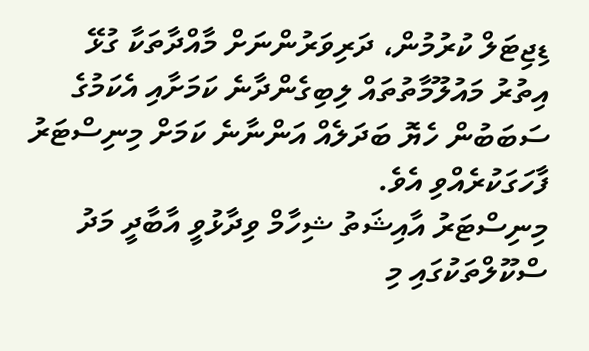ޑިޖިޓަލް ކުރުމުން، ދަރިވަރުންނަށް މާއްދާތަކާ ގުޅޭ އިތުރު މައުލޫމާތުތައް ލިބިގެންދާނެ ކަމަށާއި އެކަމުގެ ސަބަބުން ހެޔޮ ބަދަލެއް އަންނާނެ ކަމަށް މިނިސްޓަރު ފާހަގަކުރެއްވި އެވެ.
މިނިސްޓަރު އާއިޝަތު ޝިހާމް ވިދާޅުވީ އާބާދީ މަދު ސްކޫލްތަކުގައި މި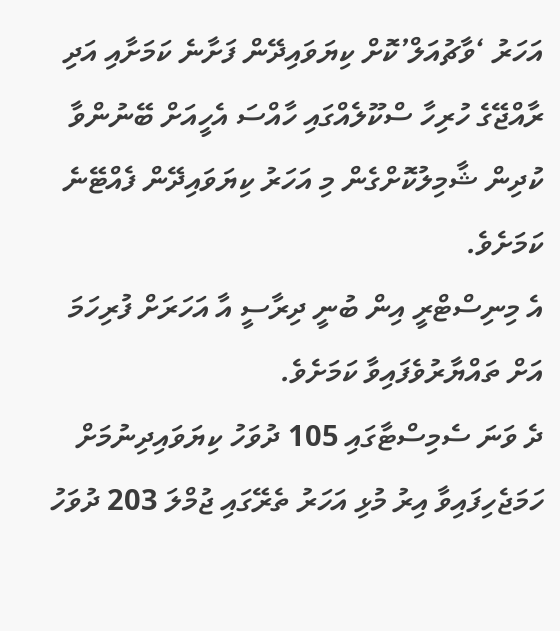އަހަރު ‘ވާޗުއަލް’ކޮށް ކިޔަވައިދޭން ފަށާނެ ކަމަށާއި އަދި ރާއްޖޭގެ ހުރިހާ ސްކޫލެއްގައި ހާއްސަ އެހީއަށް ބޭނުންވާ ކުދިން ޝާމިލުކޮށްގެން މި އަހަރު ކިޔަވައިދޭން ފެއްޓޭނެ ކަމަށެވެ.
އެ މިނިސްޓްރީ އިން ބުނީ ދިރާސީ އާ އަހަރަށް ފުރިހަމަ އަށް ތައްޔާރުވެފައިވާ ކަމަށެވެ.
ދެ ވަނަ ސެމިސްޓާގައި 105 ދުވަހު ކިޔަވައިދިނުމަށް ހަމަޖެހިފައިވާ އިރު މުޅި އަހަރު ތެރޭގައި ޖުމްލަ 203 ދުވަހު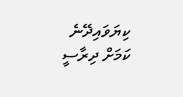ކިޔަވައިދޭނެ ކަމަށް ދިރާސީ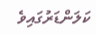ކަލަންޑަރުގައިވެ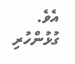އެވެ.
ގުޅުންހުރި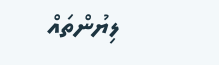ލިޔުންތައް